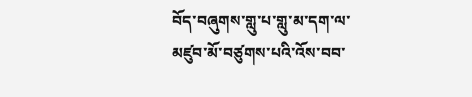བོད་བཞུགས་གླུ་པ་གླུ་མ་དག་ལ་མཛུབ་མོ་བཙུགས་པའི་འོས་བབ་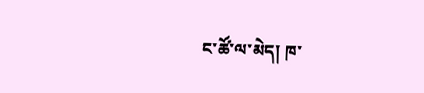ང་ཚོ་ལ་མེད། ཁ་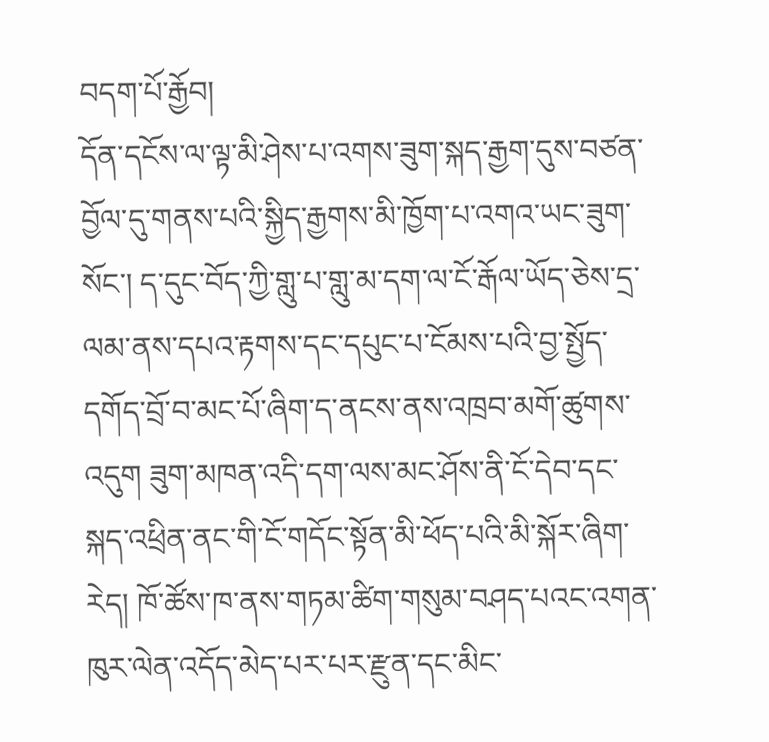བདག་པོ་རྒྱོབ།
དོན་དངོས་ལ་ལྟ་མི་ཤེས་པ་འགས་ཟུག་སྐད་རྒྱག་དུས་བཙན་བྱོལ་དུ་གནས་པའི་སྐྱིད་རྒྱགས་མི་ཁྱོག་པ་འགའ་ཡང་ཟུག་སོང་། ད་དུང་བོད་ཀྱི་གླུ་པ་གླུ་མ་དག་ལ་ངོ་རྒོལ་ཡོད་ཅེས་དྲ་ལམ་ནས་དཔའ་རྟགས་དང་དཔུང་པ་ངོམས་པའི་བྱ་སྤྱོད་དགོད་བྲོ་བ་མང་པོ་ཞིག་ད་ནངས་ནས་འཁྲབ་མགོ་ཚུགས་འདུག ཟུག་མཁན་འདི་དག་ལས་མང་ཤོས་ནི་ངོ་དེབ་དང་སྐད་འཕྲིན་ནང་གི་ངོ་གདོང་སྟོན་མི་ཕོད་པའི་མི་སྐོར་ཞིག་རེད། ཁོ་ཚོས་ཁ་ནས་གཏམ་ཚིག་གསུམ་བཤད་པའང་འགན་ཁུར་ལེན་འདོད་མེད་པར་པར་རྫུན་དང་མིང་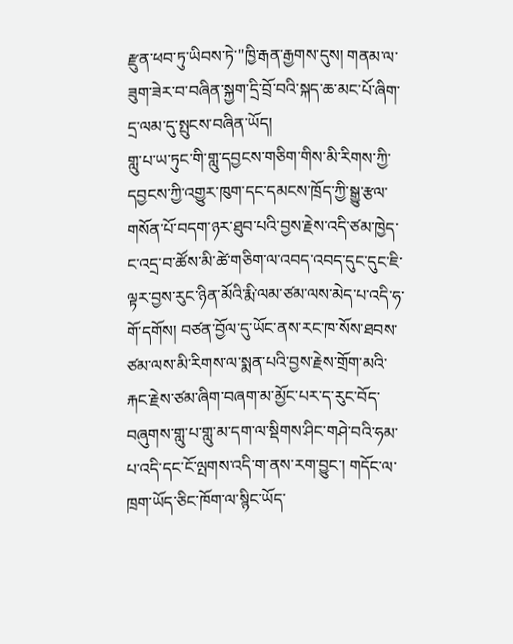རྫུན་ཕབ་ཏུ་ཡིབས་ཏེ་"ཁྱི་རྒན་རྒྱགས་དུས། གནམ་ལ་ཟུག་ཟེར་བ་བཞིན་སྐྱག་དྲི་བྲོ་བའི་སྐད་ཆ་མང་པོ་ཞིག་དྲ་ལམ་དུ་སྤུངས་བཞིན་ཡོད།
གླུ་པ་ཡ་ཏུང་གི་གླུ་དབྱངས་གཅིག་གིས་མི་རིགས་ཀྱི་དབྱངས་ཀྱི་འགྱུར་ཁུག་དང་དམངས་ཁྲོད་ཀྱི་སྒྱུ་རྩལ་གསོན་པོ་བདག་ཉར་ཐུབ་པའི་བྱས་རྗེས་འདི་ཙམ་ཁྱེད་ང་འདྲ་བ་ཚོས་མི་ཚེ་གཅིག་ལ་འབད་འབད་དུང་དུང་ཇི་ལྟར་བྱས་རུང་ཉིན་མོའི་རྨི་ལམ་ཙམ་ལས་མེད་པ་འདི་ཧ་གོ་དགོས། བཙན་བྱོལ་དུ་ཡོང་ནས་རང་ཁ་སོས་ཐབས་ཙམ་ལས་མི་རིགས་ལ་སྨན་པའི་བྱས་རྗེས་གྲོག་མའི་རྐང་རྗེས་ཙམ་ཞིག་བཞག་མ་མྱོང་པར་ད་རུང་བོད་བཞུགས་གླུ་པ་གླུ་མ་དག་ལ་སྡིགས་ཤིང་གཤེ་བའི་ཧམ་པ་འདི་དང་ངོ་ལྤགས་འདི་ག་ནས་རག་བྱུང་། གདོང་ལ་ཁྲག་ཡོད་ཅིང་ཁོག་ལ་སྙིང་ཡོད་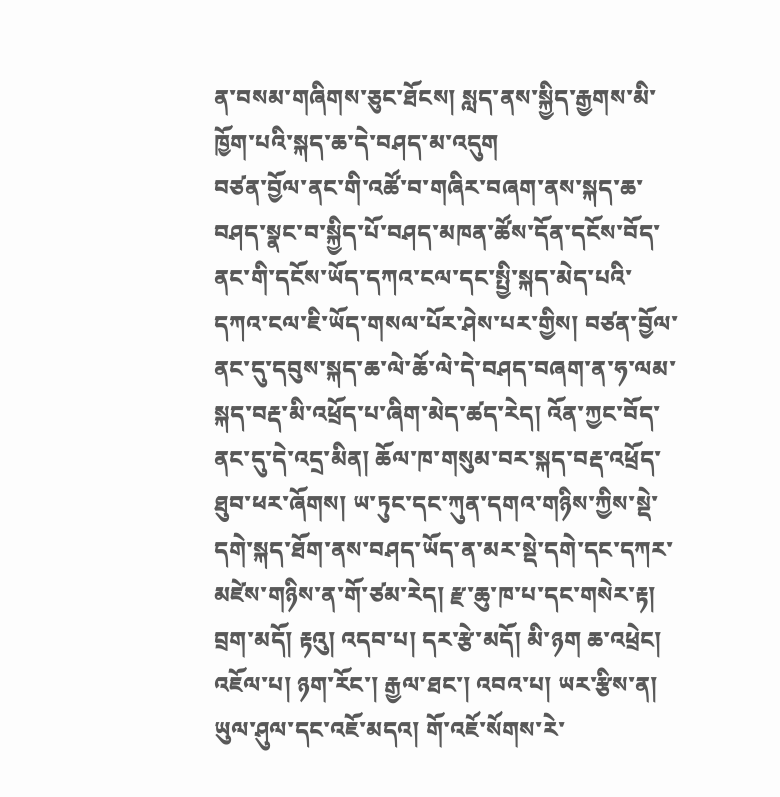ན་བསམ་གཞིགས་ཅུང་ཐོངས། སླད་ནས་སྐྱིད་རྒྱགས་མི་ཁྱོག་པའི་སྐད་ཆ་དེ་བཤད་མ་འདུག
བཙན་བྱོལ་ནང་གི་འཚོ་བ་གཞིར་བཞག་ནས་སྐད་ཆ་བཤད་སྣང་བ་སྐྱིད་པོ་བཤད་མཁན་ཚོས་དོན་དངོས་བོད་ནང་གི་དངོས་ཡོད་དཀའ་ངལ་དང་སྤྱི་སྐད་མེད་པའི་དཀའ་ངལ་ཇི་ཡོད་གསལ་པོར་ཤེས་པར་གྱིས། བཙན་བྱོལ་ནང་དུ་དབུས་སྐད་ཆ་ལེ་ཆོ་ལེ་དེ་བཤད་བཞག་ན་ཧ་ལམ་སྐད་བརྡ་མི་འཕྲོད་པ་ཞིག་མེད་ཚད་རེད། འོན་ཀྱང་བོད་ནང་དུ་དེ་འདྲ་མིན། ཆོལ་ཁ་གསུམ་བར་སྐད་བརྡ་འཕྲོད་ཐུབ་ཕར་ཞོགས། ཡ་ཏུང་དང་ཀུན་དགའ་གཉིས་ཀྱིས་སྡེ་དགེ་སྐད་ཐོག་ནས་བཤད་ཡོད་ན་མར་སྡེ་དགེ་དང་དཀར་མཛེས་གཉིས་ན་གོ་ཙམ་རེད། རྫ་ཆུ་ཁ་པ་དང་གསེར་རྟ། བྲག་མདོ། རྟའུ། འདབ་པ། དར་རྩེ་མདོ། མི་ཉག ཆ་འཕྲེང། འཇོལ་པ། ཉག་རོང་། རྒྱལ་ཐང་། འབའ་པ། ཡར་རྩིས་ན། ཡུལ་ཤུལ་དང་འཇོ་མདའ། གོ་འཇོ་སོགས་རེ་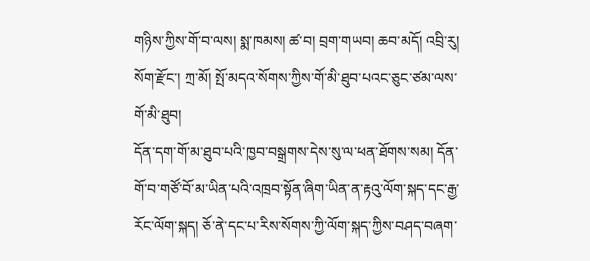གཉིས་ཀྱིས་གོ་བ་ལས། སྨ་ཁམས། ཚ་བ། བྲག་གཡབ། ཆབ་མདོ། འབྲི་རུ། སོག་རྫོང་། ཀྲ་མོ། སྤོ་མདའ་སོགས་ཀྱིས་གོ་མི་ཐུབ་པའང་ཅུང་ཙམ་ལས་གོ་མི་ཐུབ།
དོན་དག་གོ་མ་ཐུབ་པའི་ཁྱབ་བསྒྲགས་དེས་སུ་ལ་ཕན་ཐོགས་སམ། དོན་གོ་བ་གཙོ་བོ་མ་ཡིན་པའི་འཁྲབ་སྟོན་ཞིག་ཡིན་ན་རྟའུ་ལོག་སྐད་དང་རྒྱ་རོང་ལོག་སྐད། ཅོ་ནེ་དང་པ་རིས་སོགས་ཀྱི་ལོག་སྐད་ཀྱིས་བཤད་བཞག་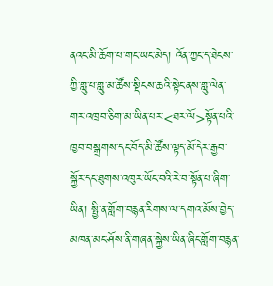ནའང་མི་ཆོག་པ་གང་ཡང་མེད། འོན་ཀྱང་ད་ཐེངས་ཀྱི་གླུ་པ་གླུ་མ་ཚོས་སྡིངས་ཆའི་སྟེང་ནས་གླུ་ལེན་གར་འཁྲབ་ཅིག་མ་ཡིན་པར་<ཐར་ལོ>སྟོན་པའི་ཁྱབ་བསྒྲགས་དང་བོད་མི་ཚོས་ལྟད་མོ་དེར་རྒྱབ་སྐྱོར་དང་ཐུགས་འཁུར་ཡོང་བའི་རེ་བ་སྟོན་པ་ཞིག་ཡིན། སྤྱི་ན་གློག་བརྙན་རིགས་ལ་དགའ་མོས་བྱེད་མཁན་མང་ཤོས་ནི་གཞན་སྐྱེས་ཡིན་ཞིང་གློག་བརྙན་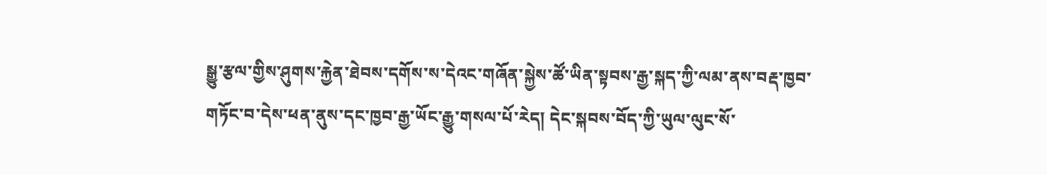སྒྱུ་རྩལ་གྱིས་ཤུགས་རྐྱེན་ཐེབས་དགོས་ས་དེའང་གཞོན་སྐྱེས་ཚོ་ཡིན་སྟབས་རྒྱ་སྐད་ཀྱི་ལམ་ནས་བརྡ་ཁྱབ་གཏོང་བ་དེས་ཕན་ནུས་དང་ཁྱབ་རྒྱ་ཡོང་རྒྱུ་གསལ་པོ་རེད། དེང་སྐབས་བོད་ཀྱི་ཡུལ་ལུང་སོ་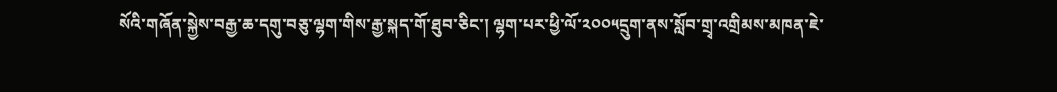སོའི་གཞོན་སྐྱེས་བརྒྱ་ཆ་དགུ་བཅུ་ལྷག་གིས་རྒྱ་སྐད་གོ་ཐུབ་ཅིང་། ལྷག་པར་ཕྱི་ལོ་༢༠༠༥དྲུག་ནས་སློབ་གྲྭ་འགྲིམས་མཁན་ཇེ་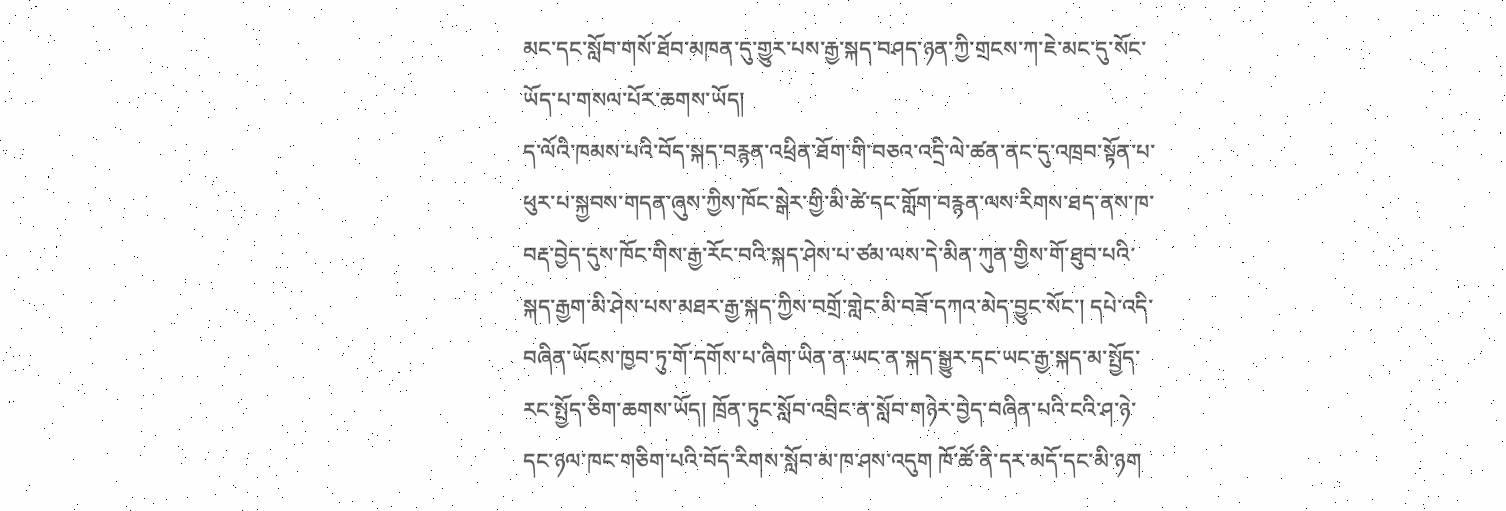མང་དང་སློབ་གསོ་ཐོབ་མཁན་དུ་གྱུར་པས་རྒྱ་སྐད་བཤད་ཉན་ཀྱི་གྲངས་ཀ་ཇེ་མང་དུ་སོང་ཡོད་པ་གསལ་པོར་ཆགས་ཡོད།
ད་ལོའི་ཁམས་པའི་བོད་སྐད་བརྙན་འཕྲིན་ཐོག་གི་བཅའ་འདྲི་ལེ་ཚན་ནང་དུ་འཁྲབ་སྟོན་པ་ཕུར་པ་སྐྱབས་གདན་ཞུས་ཀྱིས་ཁོང་སྒེར་གྱི་མི་ཚེ་དང་གློག་བརྙན་ལས་རིགས་ཐད་ནས་ཁ་བརྡ་བྱེད་དུས་ཁོང་གིས་རྒྱ་རོང་བའི་སྐད་ཤེས་པ་ཙམ་ལས་དེ་མིན་ཀུན་གྱིས་གོ་ཐུབ་པའི་སྐད་རྒྱག་མི་ཤེས་པས་མཐར་རྒྱ་སྐད་ཀྱིས་བགྲོ་གླེང་མི་བཟོ་དཀའ་མེད་བྱུང་སོང་། དཔེ་འདི་བཞིན་ཡོངས་ཁྱབ་ཏུ་གོ་དགོས་པ་ཞིག་ཡིན་ན་ཡང་ན་སྐད་སྒྱུར་དང་ཡང་རྒྱ་སྐད་མ་སྤྱོད་རང་སྤྱོད་ཅིག་ཆགས་ཡོད། ཁྲོན་ཏུང་སློབ་འབྲིང་ན་སློབ་གཉེར་བྱེད་བཞིན་པའི་ངའི་ཤ་ཉེ་དང་ཉལ་ཁང་གཅིག་པའི་བོད་རིགས་སློབ་མ་ཁ་ཤས་འདུག ཁོ་ཚོ་ནི་དར་མདོ་དང་མི་ཉག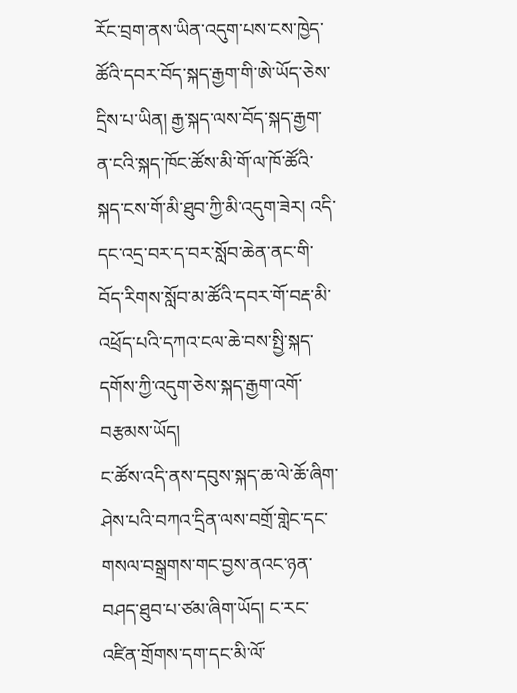རོང་བྲག་ནས་ཡིན་འདུག་པས་ངས་ཁྱེད་ཚོའི་དབར་བོད་སྐད་རྒྱག་གི་ཨེ་ཡོད་ཅེས་དྲིས་པ་ཡིན། རྒྱ་སྐད་ལས་བོད་སྐད་རྒྱག་ན་ངའི་སྐད་ཁོང་ཚོས་མི་གོ་ལ་ཁོ་ཚོའི་སྐད་ངས་གོ་མི་ཐུབ་ཀྱི་མི་འདུག་ཟེར། འདི་དང་འདྲ་བར་ད་བར་སློབ་ཆེན་ནང་གི་བོད་རིགས་སློབ་མ་ཚོའི་དབར་གོ་བརྡ་མི་འཕྲོད་པའི་དཀའ་ངལ་ཆེ་བས་སྤྱི་སྐད་དགོས་ཀྱི་འདུག་ཅེས་སྐད་རྒྱག་འགོ་བརྩམས་ཡོད།
ང་ཚོས་འདི་ནས་དབུས་སྐད་ཆ་ལེ་ཆོ་ཞིག་ཤེས་པའི་བཀའ་དྲིན་ལས་བགྲོ་གླེང་དང་གསལ་བསྒྲགས་གང་བྱས་ནའང་ཉན་བཤད་ཐུབ་པ་ཙམ་ཞིག་ཡོད། ང་རང་འཛིན་གྲོགས་དག་དང་མི་ལོ་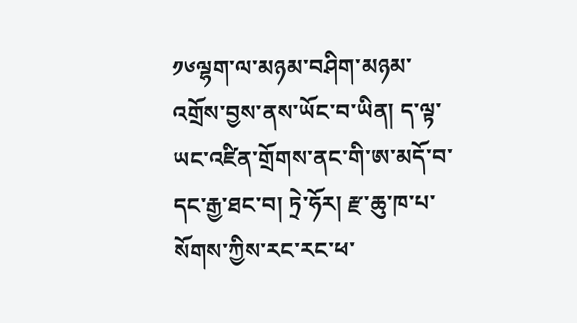༡༦ལྷག་ལ་མཉམ་བཤིག་མཉམ་འགྲོས་བྱས་ནས་ཡོང་བ་ཡིན། ད་ལྟ་ཡང་འཛིན་གྲོགས་ནང་གི་ཨ་མདོ་བ་དང་རྒྱ་ཐང་བ། ཏྲེ་ཧོར། རྫ་ཆུ་ཁ་པ་སོགས་ཀྱིས་རང་རང་ཕ་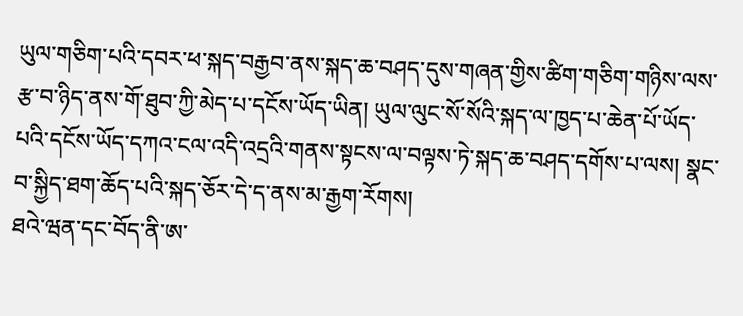ཡུལ་གཅིག་པའི་དབར་ཕ་སྐད་བརྒྱབ་ནས་སྐད་ཆ་བཤད་དུས་གཞན་གྱིས་ཚིག་གཅིག་གཉིས་ལས་རྩ་བ་ཉིད་ནས་གོ་ཐུབ་ཀྱི་མེད་པ་དངོས་ཡོད་ཡིན། ཡུལ་ལུང་སོ་སོའི་སྐད་ལ་ཁྱད་པ་ཆེན་པོ་ཡོད་པའི་དངོས་ཡོད་དཀའ་ངལ་འདི་འདྲའི་གནས་སྟངས་ལ་བལྟས་ཏེ་སྐད་ཆ་བཤད་དགོས་པ་ལས། སྣང་བ་སྐྱིད་ཐག་ཆོད་པའི་སྐད་ཅོར་དེ་ད་ནས་མ་རྒྱག་རོགས།
ཐའེ་ཝན་དང་བོད་ནི་ཨ་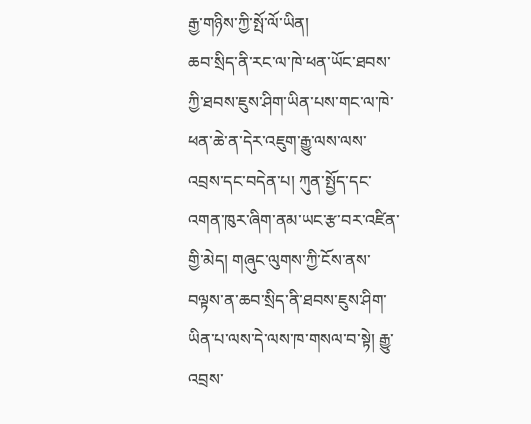རྒྱ་གཉིས་ཀྱི་སྤོ་ལོ་ཡིན།
ཆབ་སྲིད་ནི་རང་ལ་ཁེ་ཕན་ཡོང་ཐབས་ཀྱི་ཐབས་ཇུས་ཤིག་ཡིན་པས་གང་ལ་ཁེ་ཕན་ཆེ་ན་དེར་འཇུག་རྒྱུ་ལས་ལས་འབྲས་དང་བདེན་པ། ཀུན་སྤྱོད་དང་འགན་ཁུར་ཞིག་ནམ་ཡང་རྩ་བར་འཛིན་གྱི་མེད། གཞུང་ལུགས་ཀྱི་ངོས་ནས་བལྟས་ན་ཆབ་སྲིད་ནི་ཐབས་ཇུས་ཤིག་ཡིན་པ་ལས་དེ་ལས་ཁ་གསལ་བ་སྟེ། རྒྱུ་འབྲས་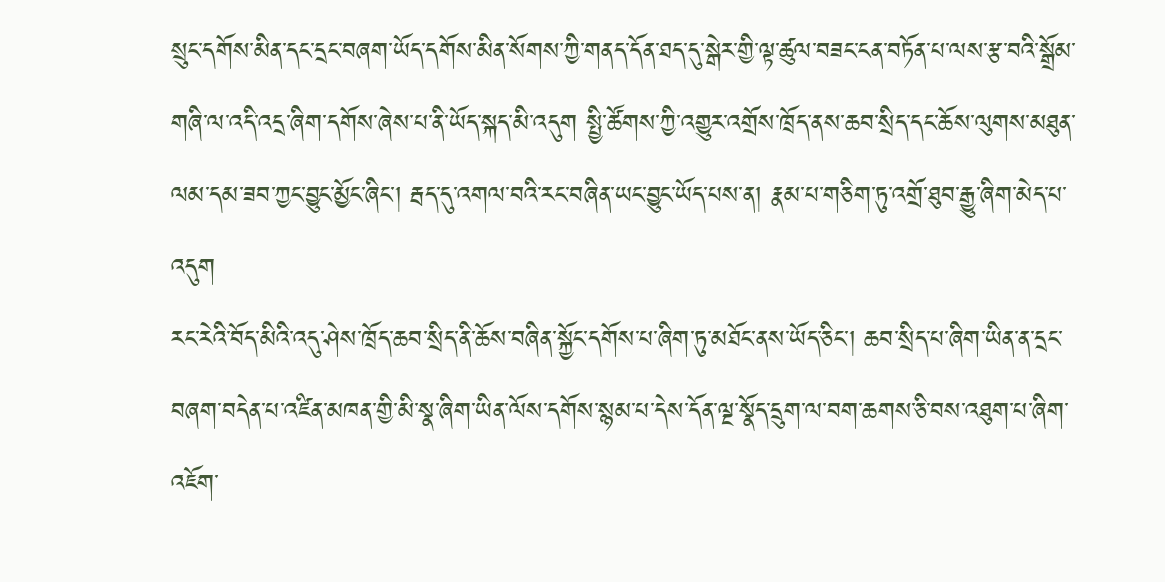སྲུང་དགོས་མིན་དང་དྲང་བཞག་ཡོད་དགོས་མིན་སོགས་ཀྱི་གནད་དོན་ཐད་དུ་སྒེར་གྱི་ལྟ་ཚུལ་བཟང་ངན་བཏོན་པ་ལས་རྩ་བའི་སྒྲོམ་གཞི་ལ་འདི་འདྲ་ཞིག་དགོས་ཞེས་པ་ནི་ཡོད་སྐད་མི་འདུག སྤྱི་ཚོགས་ཀྱི་འགྱུར་འགྲོས་ཁྲོད་ནས་ཆབ་སྲིད་དང་ཆོས་ལུགས་མཐུན་ལམ་དམ་ཟབ་ཀྱང་བྱུང་མྱོང་ཞིང་། རྦད་དུ་འགལ་བའི་རང་བཞིན་ཡང་བྱུང་ཡོད་པས་ན། རྣམ་པ་གཅིག་ཏུ་འགྲོ་ཐུབ་རྒྱུ་ཞིག་མེད་པ་འདུག
རང་རེའི་བོད་མིའི་འདུ་ཤེས་ཁྲོད་ཆབ་སྲིད་ནི་ཆོས་བཞིན་སྐྱོང་དགོས་པ་ཞིག་ཏུ་མཐོང་ནས་ཡོད་ཅིང་། ཆབ་སྲིད་པ་ཞིག་ཡིན་ན་དྲང་བཞག་བདེན་པ་འཛིན་མཁན་གྱི་མི་སྣ་ཞིག་ཡིན་ལོས་དགོས་སྙམ་པ་དེས་དོན་ལྔ་སྣོད་དྲུག་ལ་བག་ཆགས་ཅི་བས་འཐུག་པ་ཞིག་འཇོག་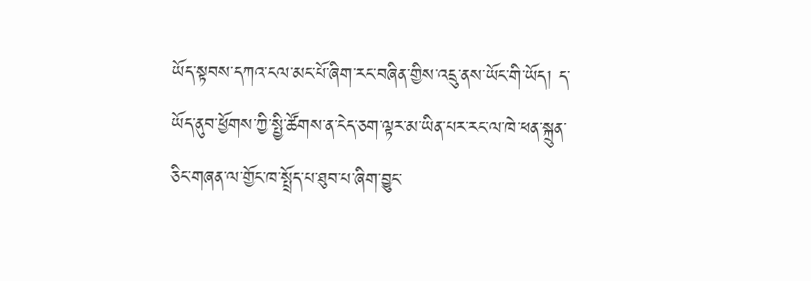ཡོད་སྟབས་དཀའ་ངལ་མང་པོ་ཞིག་རང་བཞིན་གྱིས་འདྲུ་ནས་ཡོང་གི་ཡོད། ད་ཡོད་ནུབ་ཕྱོགས་ཀྱི་སྤྱི་ཚོགས་ན་ངེད་ཅག་ལྟར་མ་ཡིན་པར་རང་ལ་ཁེ་ཕན་སྐྲུན་ཅིང་གཞན་ལ་གྱོང་ཁ་སྤྲོད་པ་ཐུབ་པ་ཞིག་བྱུང་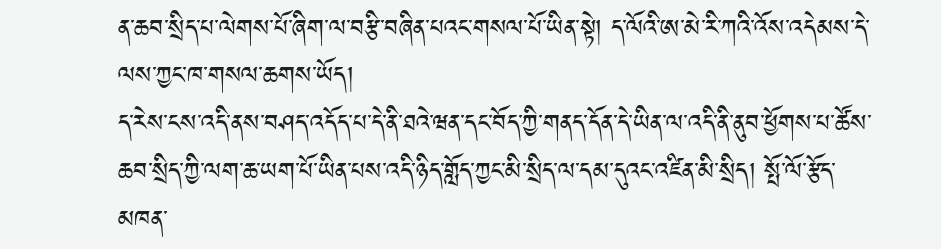ན་ཆབ་སྲིད་པ་ལེགས་པོ་ཞིག་ལ་བརྩི་བཞིན་པའང་གསལ་པོ་ཡིན་སྟེ། ད་ལོའི་ཨ་མེ་རི་ཀའི་འོས་འདེམས་དེ་ལས་ཀྱང་ཁ་གསལ་ཆགས་ཡོད།
ད་རེས་ངས་འདི་ནས་བཤད་འདོད་པ་དེ་ནི་ཐའེ་ཝན་དང་བོད་ཀྱི་གནད་དོན་དེ་ཡིན་ལ་འདི་ནི་ནུབ་ཕྱོགས་པ་ཚོས་ཆབ་སྲིད་ཀྱི་ལག་ཆ་ཡག་པོ་ཡིན་པས་འདི་ཉིད་གློད་ཀྱང་མི་སྲིད་ལ་དམ་དུའང་འཛིན་མི་སྲིད། སྤོ་ལོ་རྩོད་མཁན་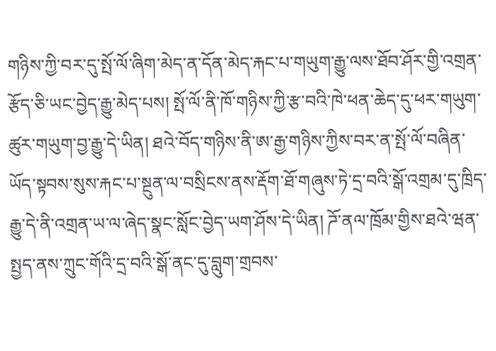གཉིས་ཀྱི་བར་དུ་སྤོ་ལོ་ཞིག་མེད་ན་དོན་མེད་རྐང་པ་གཡུག་རྒྱུ་ལས་ཐོབ་ཤོར་གྱི་འགྲན་རྩོད་ཅི་ཡང་བྱེད་རྒྱུ་མེད་པས། སྤོ་ལོ་ནི་ཁོ་གཉིས་ཀྱི་རྩ་བའི་ཁེ་ཕན་ཆེད་དུ་ཕར་གཡུག་ཚུར་གཡུག་བྱ་རྒྱུ་དེ་ཡིན། ཐའེ་བོད་གཉིས་ནི་ཨ་རྒྱ་གཉིས་ཀྱིས་བར་ན་སྤོ་ལོ་བཞིན་ཡོད་སྟབས་སུས་རྐང་པ་སྔུན་ལ་བསྲིངས་ནས་རྡོག་ཐོ་གཞུས་ཏེ་དྲ་བའི་སྒོ་འགྲམ་དུ་ཁྲིད་རྒྱུ་དེ་ནི་འགྲན་ཡ་ལ་ཞེད་སྣང་སློང་བྱེད་ཡག་ཤོས་དེ་ཡིན། ཌོ་ནལ་ཁྲོམ་གྱིས་ཐའེ་ཝན་སྤྱད་ནས་ཀྲུང་གོའི་དྲ་བའི་སྒོ་ནང་དུ་བླུག་གྲབས་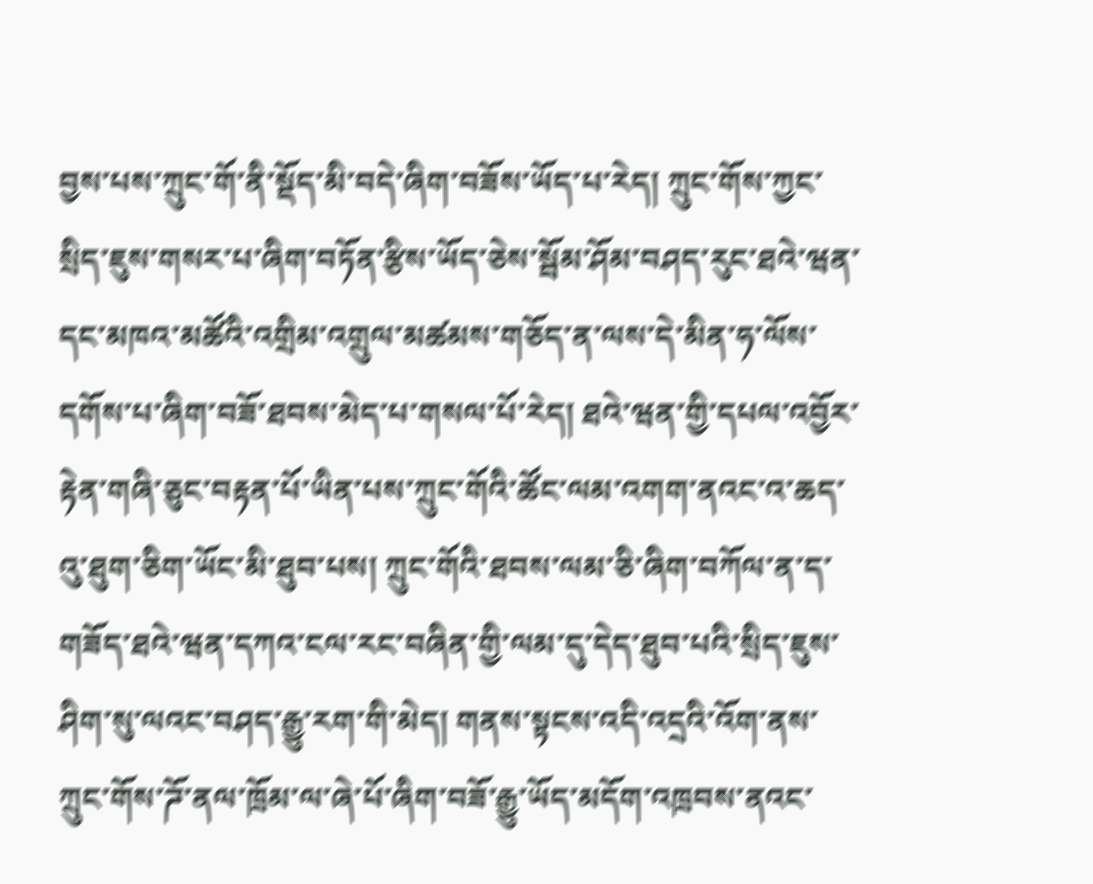བྱས་པས་ཀྲུང་གོ་ནི་སྡོད་མི་བདེ་ཞིག་བཟོས་ཡོད་པ་རེད། ཀྲུང་གོས་ཀྱང་སྲིད་ཇུས་གསར་པ་ཞིག་བཏོན་རྩིས་ཡོད་ཅེས་སྦོམ་ཤོམ་བཤད་རུང་ཐའེ་ཝན་དང་མཁའ་མཚོའི་འགྲིམ་འགྲུལ་མཚམས་གཅོད་ན་ལས་དེ་མིན་ཧ་ལོས་དགོས་པ་ཞིག་བཟོ་ཐབས་མེད་པ་གསལ་པོ་རེད། ཐའེ་ཝན་གྱི་དཔལ་འབྱོར་རྟེན་གཞི་ཅུང་བརྟན་པོ་ཡིན་པས་ཀྲུང་གོའི་ཚོང་ལམ་འགག་ནའང་འ་ཆད་འུ་ཐུག་ཅིག་ཡོང་མི་ཐུབ་པས། ཀྲུང་གོའི་ཐབས་ལམ་ཅི་ཞིག་བཀོལ་ན་ད་གཟོད་ཐའེ་ཝན་དཀའ་ངལ་རང་བཞིན་གྱི་ལམ་དུ་དེད་ཐུབ་པའི་སྲིད་ཇུས་ཤིག་སུ་ལའང་བཤད་རྒྱུ་རག་གི་མེད། གནས་སྟངས་འདི་འདྲའི་འོག་ནས་ཀྲུང་གོས་ཌོ་ནལ་ཁྲོམ་ལ་ཞེ་པོ་ཞིག་བཟོ་རྒྱུ་ཡོད་མདོག་འཁྲབས་ནའང་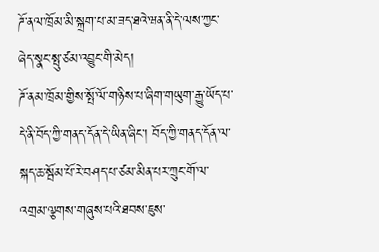ཌོ་ནལ་ཁྲོམ་མི་སྐྲག་པ་མ་ཟད་ཐའེ་ཝན་ནི་དེ་ལས་ཀྱང་ཞེད་སྣང་སྤུ་ཙམ་འབྱུང་གི་མེད།
ཌོ་ནམ་ཁྲོམ་གྱིས་སྤོ་ལོ་གཉིས་པ་ཞིག་གཡུག་རྒྱུ་ཡོད་པ་དེ་ནི་བོད་ཀྱི་གནད་དོན་དེ་ཡིན་ཞིང་། བོད་ཀྱི་གནད་དོན་ལ་སྐད་ཆ་སྦོམ་པོ་རེ་བཤད་པ་ཙམ་མིན་པར་ཀྲུང་གོ་ལ་འགྲམ་ལྕགས་གཞུས་པའི་ཐབས་ཇུས་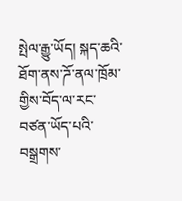སྤེལ་རྒྱུ་ཡོད། སྐད་ཆའི་ཐོག་ནས་ཌོ་ནལ་ཁྲོམ་གྱིས་བོད་ལ་རང་བཙན་ཡོད་པའི་བསྒྲགས་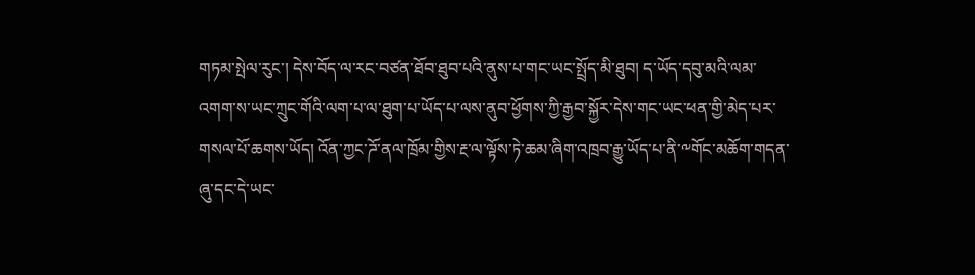གཏམ་སྤེལ་རུང་། དེས་བོད་ལ་རང་བཙན་ཐོབ་ཐུབ་པའི་ནུས་པ་གང་ཡང་སྤྲོད་མི་ཐུབ། ད་ཡོད་དབུ་མའི་ལམ་འགག་ས་ཡང་ཀྲུང་གོའི་ལག་པ་ལ་ཐུག་པ་ཡོད་པ་ལས་ནུབ་ཕྱོགས་ཀྱི་རྒྱབ་སྐྱོར་དེས་གང་ཡང་ཕན་གྱི་མེད་པར་གསལ་པོ་ཆགས་ཡོད། འོན་ཀྱང་ཌོ་ནལ་ཁྲོམ་གྱིས་རྔ་ལ་ལྟོས་ཏེ་ཆམ་ཞིག་འཁྲབ་རྒྱུ་ཡོད་པ་ནི་༸གོང་མཆོག་གདན་ཞུ་དང་དེ་ཡང་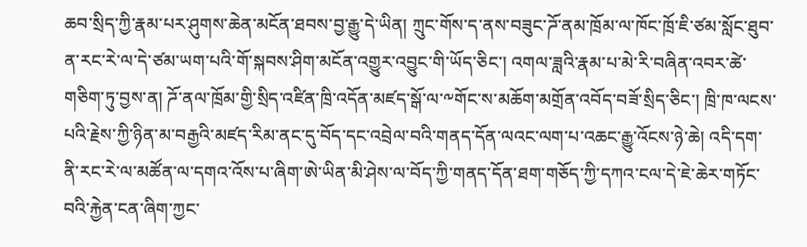ཆབ་སྲིད་ཀྱི་རྣམ་པར་ཤུགས་ཆེན་མངོན་ཐབས་བྱ་རྒྱུ་དེ་ཡིན། ཀྲུང་གོས་ད་ནས་བཟུང་ཌོ་ནམ་ཁྲོམ་ལ་ཁོང་ཁྲོ་ཇི་ཙམ་སློང་ཐུབ་ན་རང་རེ་ལ་དེ་ཙམ་ཡག་པའི་གོ་སྐབས་ཤིག་མངོན་འགྱུར་འབྱུང་གི་ཡོད་ཅིང་། འགལ་ཟླའི་རྣམ་པ་མེ་རི་བཞིན་འབར་ཚེ་གཅིག་ཏུ་བྱས་ན། ཌོ་ནལ་ཁྲོམ་གྱི་སྲིད་འཛིན་ཁྲི་འདོན་མཛད་སྒོ་ལ་༸གོང་ས་མཆོག་མགྲོན་འབོད་བཟོ་སྲིད་ཅིང་། ཁྲི་ཁ་ལངས་པའི་རྗེས་ཀྱི་ཉིན་མ་བརྒྱའི་མཛད་རིམ་ནང་དུ་བོད་དང་འབྲེལ་བའི་གནད་དོན་ལའང་ལག་པ་འཆང་རྒྱུ་འོངས་ཉེ་ཆེ། འདི་དག་ནི་རང་རེ་ལ་མཚོན་ལ་དགའ་འོས་པ་ཞིག་ཨེ་ཡིན་མི་ཤེས་ལ་བོད་ཀྱི་གནད་དོན་ཐག་གཅོད་ཀྱི་དཀའ་ངལ་དེ་ཇེ་ཆེར་གཏོང་བའི་རྐྱེན་ངན་ཞིག་ཀྱང་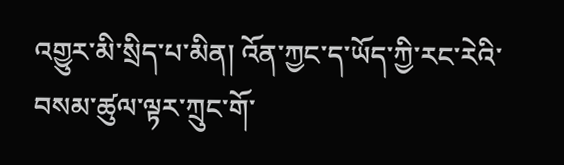འགྱུར་མི་སྲིད་པ་མིན། འོན་ཀྱང་ད་ཡོད་ཀྱི་རང་རེའི་བསམ་ཚུལ་ལྟར་ཀྲུང་གོ་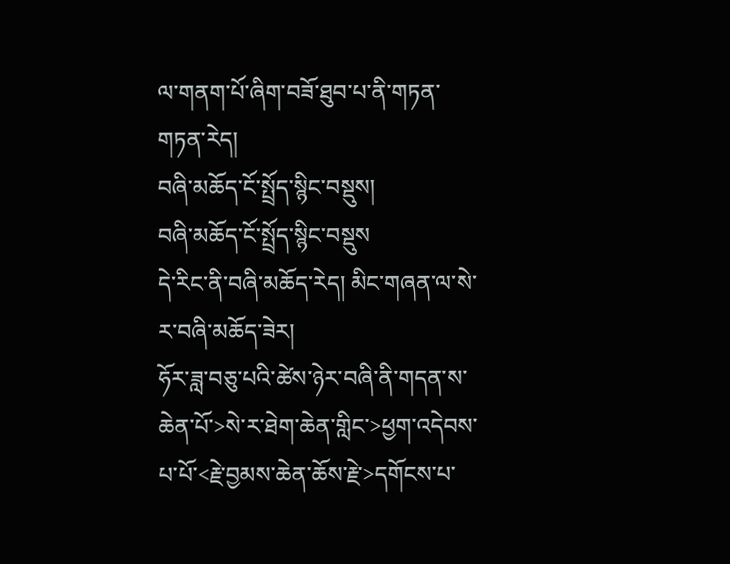ལ་གནག་པོ་ཞིག་བཟོ་ཐུབ་པ་ནི་གཏན་གཏན་རེད།
བཞི་མཆོད་ངོ་སྤྲོད་སྙིང་བསྡུས།
བཞི་མཆོད་ངོ་སྤྲོད་སྙིང་བསྡུས
དེ་རིང་ནི་བཞི་མཆོད་རེད། མིང་གཞན་ལ་སེ་ར་བཞི་མཆོད་ཟེར།
ཧོར་ཟླ་བཅུ་པའི་ཚེས་ཉེར་བཞི་ནི་གདན་ས་ཆེན་པོ་>སེ་ར་ཐེག་ཆེན་གླིང་>ཕྱག་འདེབས་པ་པོ་<རྗེ་བྱམས་ཆེན་ཆོས་རྗེ་>དགོངས་པ་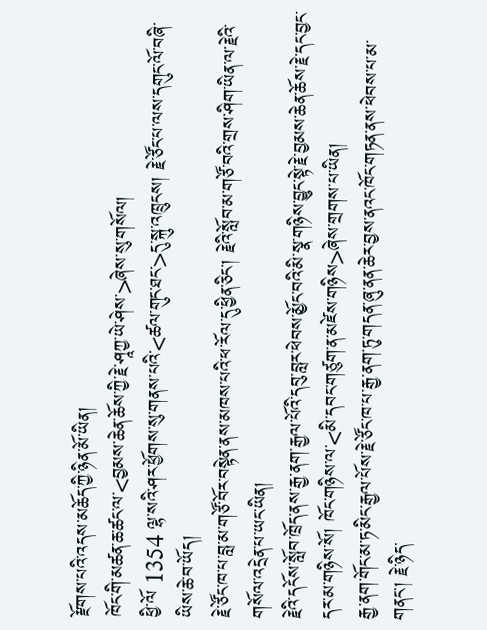རྫོགས་པའི་འདས་མཆོད་ཀྱི་ཉིན་མོ་ཡིན།
ཁོང་གི་མཚན་ཆ་ཚང་ལ་<བྱམས་ཆེན་ཆོས་ཀྱི་རྗེ་ཤཱཀྱ་ཡེ་ཤེས་>ཞེས་སུ་གསོལ།
ཕྱི་ལོ 1354 ལྷ་སའི་ཤར་ཕྱོགས་སུ་གནས་པའི་<ཚལ་གུང་ཐང་>དུ་སྐུ་འཁྲུངས། རྗེ་ཙོང་པ་ལས་དགུང་ལོ་བཞི་ཡིས་ཆེ་བ་ཡོད།
རྗེ་ཙོང་ཁ་པ་བླ་མ་གཙོ་བོར་བསྟེན་ནས་མཁས་པའི་ཕ་རོལ་དུ་ཕྱིན་ཅིང་། རྗེའི་སློབ་མ་གཙོ་བའི་གྲས་ཤིག་ཡིན་ལ་རྗེའི་གསོལ་འདྲེན་པ་ཡང་ཡིན།
རྗེའི་དངོས་སློབ་ཁྲོད་ནས་རྒྱ་ནག་རྒྱལ་པོའི་དབུ་བླར་ཕེབས་མྱོང་བའི་མི་སྣ་གཉིས་བྱུང་སྟེ་རྗེ་བྱམས་ཆེན་ཆོས་རྗེ་དང་བྱང་དར་མ་གཉིས་སོ། ཁོང་གཉིས་ལ་<མི་དབང་གཙུག་ན་མཛེས་གཉིས>ཞེས་གྲགས་པ་ཡིན།
རྒྱ་ནག་གོང་མ་ཏ་མིང་རྒྱལ་པོས་རྗེ་ཙོང་ཁ་པ་རྒྱ་ནག་ཏུ་གདན་ཞུ་ནན་ཆེར་བྱས་ནའང་ཁོང་གཏན་ནས་ཕེབས་པ་མ་གནང་། རྗེ་ཉིད་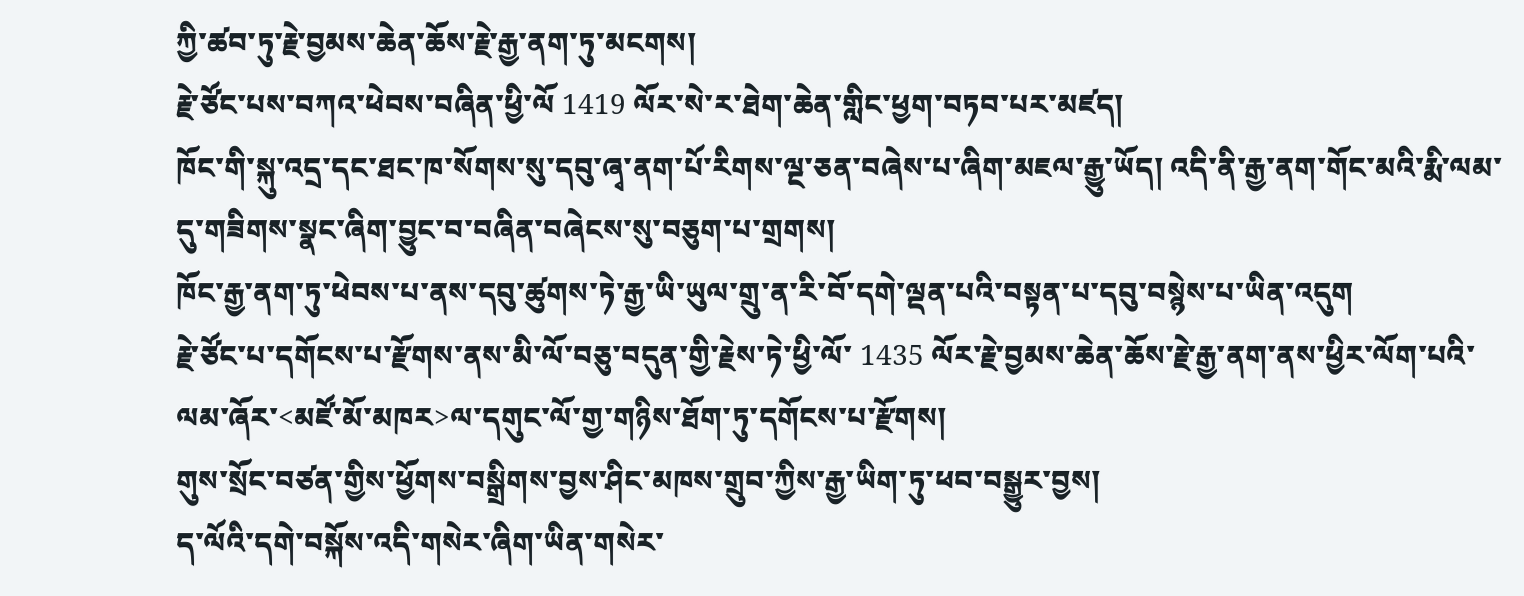ཀྱི་ཚབ་ཏུ་རྗེ་བྱམས་ཆེན་ཆོས་རྗེ་རྒྱ་ནག་ཏུ་མངགས།
རྗེ་ཙོང་པས་བཀའ་ཕེབས་བཞིན་ཕྱི་ལོ 1419 ལོར་སེ་ར་ཐེག་ཆེན་གླིང་ཕྱག་བཏབ་པར་མཛད།
ཁོང་གི་སྐུ་འདྲ་དང་ཐང་ཁ་སོགས་སུ་དབུ་ཞྭ་ནག་པོ་རིགས་ལྔ་ཅན་བཞེས་པ་ཞིག་མཇལ་རྒྱུ་ཡོད། འདི་ནི་རྒྱ་ནག་གོང་མའི་རྨི་ལམ་དུ་གཟིགས་སྣང་ཞིག་བྱུང་བ་བཞིན་བཞེངས་སུ་བཅུག་པ་གྲགས།
ཁོང་རྒྱ་ནག་ཏུ་ཕེབས་པ་ནས་དབུ་ཚུགས་ཏེ་རྒྱ་ཡི་ཡུལ་གྲུ་ན་རི་བོ་དགེ་ལྡན་པའི་བསྟན་པ་དབུ་བསྙེས་པ་ཡིན་འདུག
རྗེ་ཙོང་པ་དགོངས་པ་རྫོགས་ནས་མི་ལོ་བཅུ་བདུན་གྱི་རྗེས་ཏེ་ཕྱི་ལོ་ 1435 ལོར་རྗེ་བྱམས་ཆེན་ཆོས་རྗེ་རྒྱ་ནག་ནས་ཕྱིར་ལོག་པའི་ལམ་ཞོར་<མཛོ་མོ་མཁར>ལ་དགུང་ལོ་གྱ་གཉིས་ཐོག་ཏུ་དགོངས་པ་རྫོགས།
གུས་སྲོང་བཙན་གྱིས་ཕྱོགས་བསྒྲིགས་བྱས་ཤིང་མཁས་གྲུབ་ཀྱིས་རྒྱ་ཡིག་ཏུ་ཕབ་བསྒྱུར་བྱས།
ད་ལོའི་དགེ་བསྐོས་འདི་གསེར་ཞིག་ཡིན་གསེར་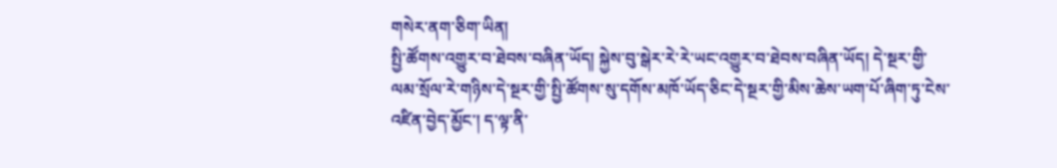གསེར་ནག་ཅིག་ཡིན།
སྤྱི་ཚོགས་འགྱུར་བ་ཐེབས་བཞིན་ཡོད། སྐྱེས་བུ་སྒེར་རེ་རེ་ཡང་འགྱུར་བ་ཐེབས་བཞིན་ཡོད། དེ་སྔར་གྱི་ལམ་སྲོལ་རེ་གཉིས་དེ་སྔར་གྱི་སྤྱི་ཚོགས་སུ་དགོས་མཁོ་ཡོད་ཅིང་དེ་སྔར་གྱི་མིས་ཆེས་ཡག་པོ་ཞིག་ཏུ་ངེས་འཛིན་བྱེད་མྱོང་། ད་ལྟ་ནི་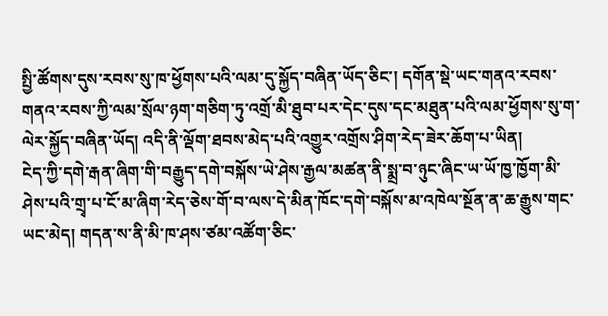སྤྱི་ཚོགས་དུས་རབས་སུ་ཁ་ཕྱོགས་པའི་ལམ་དུ་སྐྱོད་བཞིན་ཡོད་ཅིང་། དགོན་སྡེ་ཡང་གནའ་རབས་གནའ་རབས་ཀྱི་ལམ་སྲོལ་ཉག་གཅིག་ཏུ་འགྲོ་མི་ཐུབ་པར་དེང་དུས་དང་མཐུན་པའི་ལམ་ཕྱོགས་སུ་ག་ལེར་སྐྱོད་བཞིན་ཡོད། འདི་ནི་ལྡོག་ཐབས་མེད་པའི་འགྱུར་འགྲོས་ཤིག་རེད་ཟེར་ཆོག་པ་ཡིན།
ངེད་ཀྱི་དགེ་རྒན་ཞིག་གི་བརྒྱུད་དགེ་བསྐོས་ཡེ་ཤེས་རྒྱལ་མཚན་ནི་སྨྲ་བ་ཉུང་ཞིང་ཡ་ཡོ་ཁྱ་ཁྱོག་མི་ཤེས་པའི་གྲྭ་པ་ངོ་མ་ཞིག་རེད་ཅེས་གོ་བ་ལས་དེ་མིན་ཁོང་དགེ་བསྐོས་མ་འཁེལ་སྔོན་ན་ཆ་རྒྱུས་གང་ཡང་མེད། གདན་ས་ནི་མི་ཁ་ཤས་ཙམ་འཚོག་ཅིང་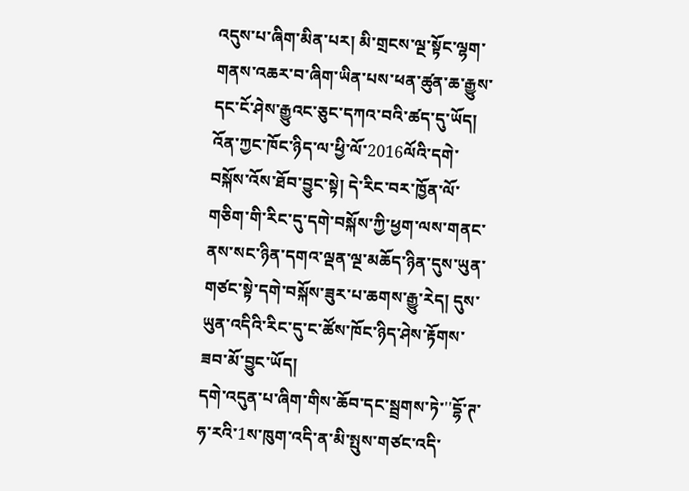འདུས་པ་ཞིག་མིན་པར། མི་གྲངས་ལྔ་སྟོང་ལྷག་གནས་འཆར་བ་ཞིག་ཡིན་པས་ཕན་ཚུན་ཆ་རྒྱུས་དང་ངོ་ཤེས་རྒྱུའང་ཅུང་དཀའ་བའི་ཚད་དུ་ཡོད། འོན་ཀྱང་ཁོང་ཉིད་ལ་ཕྱི་ལོ་2016ལོའི་དགེ་བསྐོས་འོས་ཐོབ་བྱུང་སྟེ། དེ་རིང་བར་ཁྱོན་ལོ་གཅིག་གི་རིང་དུ་དགེ་བསྐོས་ཀྱི་ཕྱག་ལས་གནང་ནས་སང་ཉིན་དགའ་ལྡན་ལྔ་མཆོད་ཉིན་དུས་ཡུན་གཙང་སྟེ་དགེ་བསྐོས་ཟུར་པ་ཆགས་རྒྱུ་རེད། དུས་ཡུན་འདིའི་རིང་དུ་ང་ཚོས་ཁོང་ཉིད་ཤེས་རྟོགས་ཟབ་མོ་བྱུང་ཡོད།
དགེ་འདུན་པ་ཞིག་གིས་ཆོབ་དང་སྦྲགས་ཏེ་''དྷོ་ཊ་ཧ་རའི་1ས་ཁུག་འདི་ན་མི་སྤུས་གཙང་འདི་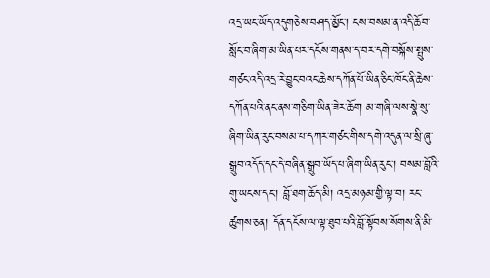འདྲ་ཡང་ཡོད་འདུགཅེས་བཤད་མྱོང་། ངས་བསམ་ན་འདི་ཆོབ་སློང་བ་ཞིག་མ་ཡིན་པར་དངོས་གནས་ད་བར་དགེ་བསྐོས་སྤུས་གཙང་འདི་འདྲ་རེ་བྱུང་བའང་ཆེས་དཀོན་པོ་ཡིན་ཅིང་ཁོང་ནི་ཆེས་དཀོན་པའི་ནང་ནས་གཅིག་ཡིན་ཟེར་ཆོག མ་གཞི་ལས་སྣེ་སུ་ཞིག་ཡིན་རུང་བསམ་པ་དཀར་གཙང་གིས་དགེ་འདུན་ལ་སྲི་ཞུ་སྒྲུབ་འདོད་དང་དེ་བཞིན་སྒྲུབ་ཡོད་པ་ཞིག་ཡིན་རུང་། བསམ་བློའི་གུ་ཡངས་དང་། བློ་ཐག་ཆོད་མི། འདྲ་མཉམ་གྱི་ལྟ་བ། རང་ཚུགས་ཅན། དོན་དངོས་ལ་ལྟ་ཐུབ་པའི་བློ་སྟོབས་སོགས་ནི་མི་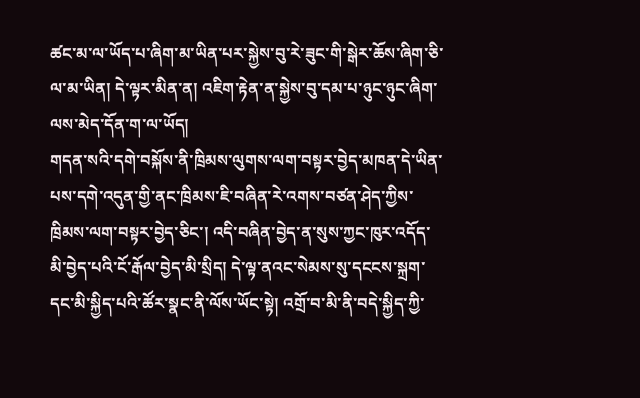ཚང་མ་ལ་ཡོད་པ་ཞིག་མ་ཡིན་པར་སྐྱེས་བུ་རེ་ཟུང་གི་སྒེར་ཆོས་ཞིག་ཅི་ལ་མ་ཡིན། དེ་ལྟར་མིན་ན། འཇིག་རྟེན་ན་སྐྱེས་བུ་དམ་པ་ཉུང་ཉུང་ཞིག་ལས་མེད་དོན་ག་ལ་ཡོད།
གདན་སའི་དགེ་བསྐོས་ནི་ཁྲིམས་ལུགས་ལག་བསྟར་བྱེད་མཁན་དེ་ཡིན་པས་དགེ་འདུན་གྱི་ནང་ཁྲིམས་ཇི་བཞིན་རེ་འགས་བཙན་ཤེད་ཀྱིས་ཁྲིམས་ལག་བསྟར་བྱེད་ཅིང་། འདི་བཞིན་བྱེད་ན་སུས་ཀྱང་ཁུར་འདོད་མི་བྱེད་པའི་ངོ་རྒོལ་བྱེད་མི་སྲིད། དེ་ལྟ་ནའང་སེམས་སུ་དངངས་སྐྲག་དང་མི་སྐྱིད་པའི་ཚོར་སྣང་ནི་ལོས་ཡོང་སྟེ། འགྲོ་བ་མི་ནི་བདེ་སྐྱིད་ཀྱི་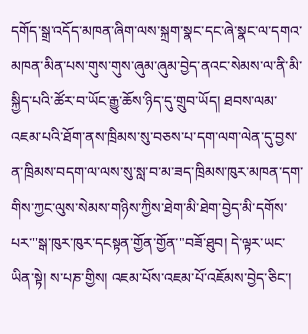དགོད་སྒྲ་འདོད་མཁན་ཞིག་ལས་སྐྲག་སྣང་དང་ཞེ་སྣང་ལ་དགའ་མཁན་མིན་པས་གུས་གུས་ཞུམ་ཞུམ་བྱེད་ནའང་སེམས་ལ་ནི་མི་སྐྱིད་པའི་ཚོར་བ་ཡོང་རྒྱུ་ཆོས་ཉིད་དུ་གྲུབ་ཡོད། ཐབས་ལམ་འཇམ་པའི་ཐོག་ནས་ཁྲིམས་སུ་བཅས་པ་དག་ལག་ལེན་དུ་བྱས་ན་ཁྲིམས་བདག་ལ་ལས་སུ་སླ་བ་མ་ཟད་ཁྲིམས་ཁུར་མཁན་དག་གིས་ཀྱང་ལུས་སེམས་གཉིས་ཀྱིས་ཐེག་མི་ཐེག་བྱེད་མི་དགོས་པར་''སྒ་ཁུར་ཁུར་དངསྟན་གྱོན་གྱོན་"བཟོ་ཐུབ། དེ་ལྟར་ཡང་ཡིན་སྟེ། ས་པཎ་གྱིས། འཇམ་པོས་འཇམ་པོ་འཇོམས་བྱེད་ཅིང་།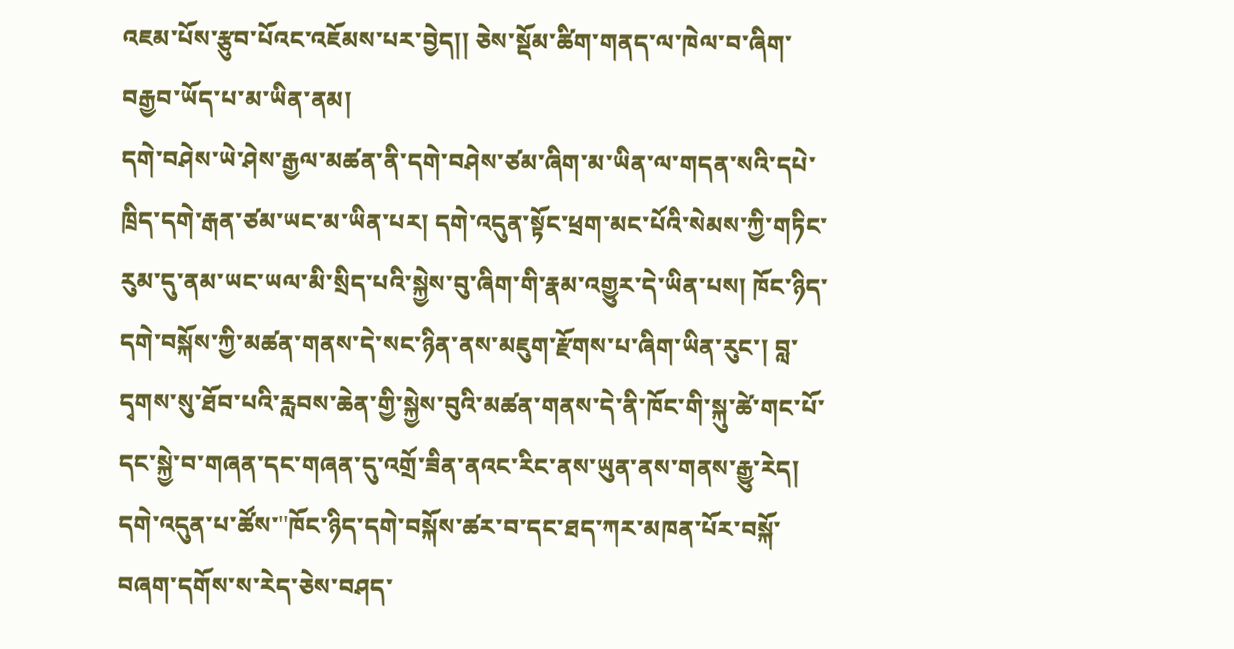འཇམ་པོས་རྩུབ་པོའང་འཇོམས་པར་བྱེད།། ཅེས་སྡོམ་ཚིག་གནད་ལ་ཁེལ་བ་ཞིག་བརྒྱབ་ཡོད་པ་མ་ཡིན་ནམ།
དགེ་བཤེས་ཡེ་ཤེས་རྒྱལ་མཚན་ནི་དགེ་བཤེས་ཙམ་ཞིག་མ་ཡིན་ལ་གདན་སའི་དཔེ་ཁྲིད་དགེ་རྒན་ཙམ་ཡང་མ་ཡིན་པར། དགེ་འདུན་སྟོང་ཕྲག་མང་པོའི་སེམས་ཀྱི་གཏིང་རུམ་དུ་ནམ་ཡང་ཡལ་མི་སྲིད་པའི་སྐྱེས་བུ་ཞིག་གི་རྣམ་འགྱུར་དེ་ཡིན་པས། ཁོང་ཉིད་དགེ་བསྐོས་ཀྱི་མཚན་གནས་དེ་སང་ཉིན་ནས་མཇུག་རྫོགས་པ་ཞིག་ཡིན་རུང་། བླ་དྭགས་སུ་ཐོབ་པའི་རླབས་ཆེན་གྱི་སྐྱེས་བུའི་མཚན་གནས་དེ་ནི་ཁོང་གི་སྐུ་ཚེ་གང་པོ་དང་སྐྱེ་བ་གཞན་དང་གཞན་དུ་འགྲོ་ཟིན་ནའང་རིང་ནས་ཡུན་ནས་གནས་རྒྱུ་རེད། དགེ་འདུན་པ་ཚོས་''ཁོང་ཉིད་དགེ་བསྐོས་ཚར་བ་དང་ཐད་ཀར་མཁན་པོར་བསྐོ་བཞག་དགོས་ས་རེད་ཅེས་བཤད་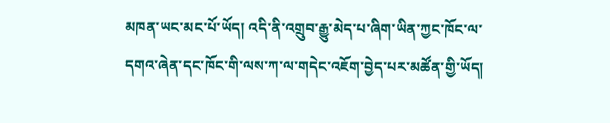མཁན་ཡང་མང་པོ་ཡོད། འདི་ནི་འགྲུབ་རྒྱུ་མེད་པ་ཞིག་ཡིན་ཀྱང་ཁོང་ལ་དགའ་ཞེན་དང་ཁོང་གི་ལས་ཀ་ལ་གདེང་འཇོག་བྱེད་པར་མཚོན་གྱི་ཡོད།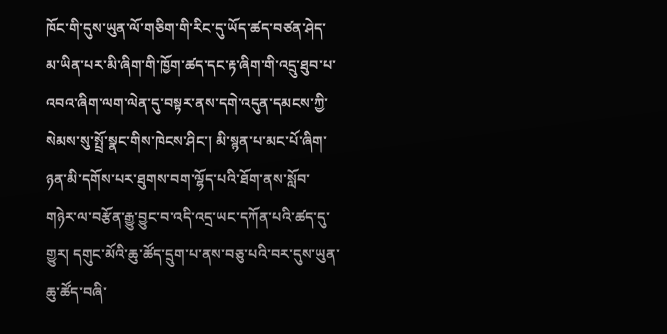ཁོང་གི་དུས་ཡུན་ལོ་གཅིག་གི་རིང་དུ་ཡོད་ཚད་བཙན་ཤེད་མ་ཡིན་པར་མི་ཞིག་གི་ཁྱོག་ཚད་དང་རྟ་ཞིག་གི་འདྲུ་ཐུབ་པ་འབའ་ཞིག་ལག་ལེན་དུ་བསྟར་ནས་དགེ་འདུན་དམངས་ཀྱི་སེམས་སུ་སྤྲོ་སྣང་གིས་ཁེངས་ཤིང་། མི་སྙན་པ་མང་པོ་ཞིག་ཉན་མི་དགོས་པར་ཐུགས་བག་ལྷོད་པའི་ཐོག་ནས་སློབ་གཉེར་ལ་བརྩོན་རྒྱུ་བྱུང་བ་འདི་འདྲ་ཡང་དཀོན་པའི་ཚད་དུ་གྱུར། དགུང་མོའི་ཆུ་ཚོད་དྲུག་པ་ནས་བཅུ་པའི་བར་དུས་ཡུན་ཆུ་ཚོད་བཞི་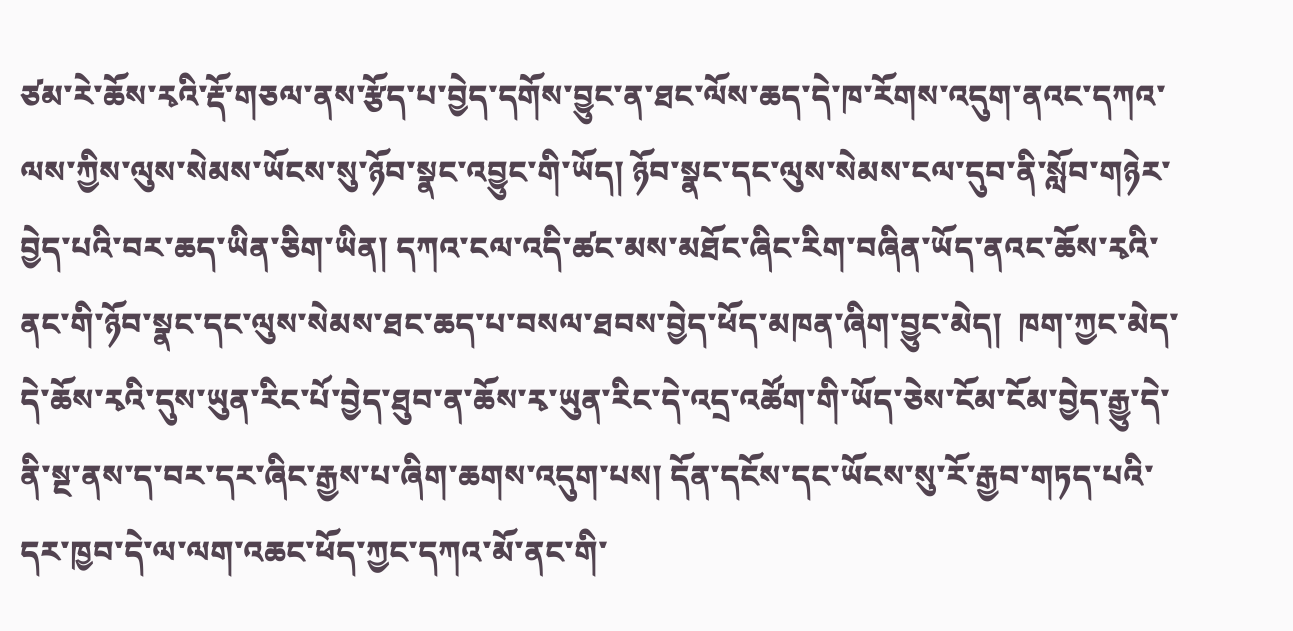ཙམ་རེ་ཆོས་རྭའི་རྡོ་གཅལ་ནས་རྩོད་པ་བྱེད་དགོས་བྱུང་ན་ཐང་ལོས་ཆད་དེ་ཁ་རོགས་འདུག་ནའང་དཀའ་ལས་ཀྱིས་ལུས་སེམས་ཡོངས་སུ་ཉོབ་སྣང་འབྱུང་གི་ཡོད། ཉོབ་སྣང་དང་ལུས་སེམས་ངལ་དུབ་ནི་སློབ་གཉེར་བྱེད་པའི་བར་ཆད་ཡིན་ཅིག་ཡིན། དཀའ་ངལ་འདི་ཚང་མས་མཐོང་ཞིང་རིག་བཞིན་ཡོད་ནའང་ཆོས་རྭའི་ནང་གི་ཉོབ་སྣང་དང་ལུས་སེམས་ཐང་ཆད་པ་བསལ་ཐབས་བྱེད་ཕོད་མཁན་ཞིག་བྱུང་མེད།  ཁག་ཀྱང་མེད་དེ་ཆོས་རྭའི་དུས་ཡུན་རིང་པོ་བྱེད་ཐུབ་ན་ཆོས་རྭ་ཡུན་རིང་དེ་འདྲ་འཚོག་གི་ཡོད་ཅེས་ངོམ་ངོམ་བྱེད་རྒྱུ་དེ་ནི་སྔ་ནས་ད་བར་དར་ཞིང་རྒྱས་པ་ཞིག་ཆགས་འདུག་པས། དོན་དངོས་དང་ཡོངས་སུ་རོ་རྒྱབ་གཏད་པའི་དར་ཁྱབ་དེ་ལ་ལག་འཆང་ཕོད་ཀྱང་དཀའ་མོ་ནང་གི་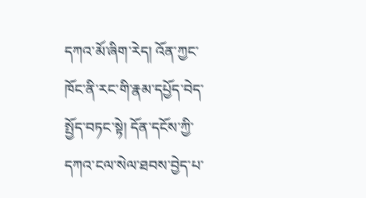དཀའ་མོ་ཞིག་རེད། འོན་ཀྱང་ཁོང་ནི་རང་གི་རྣམ་དཔྱོད་བེད་སྤྱོད་བཏང་སྟེ། དོན་དངོས་ཀྱི་དཀའ་ངལ་སེལ་ཐབས་བྱེད་པ་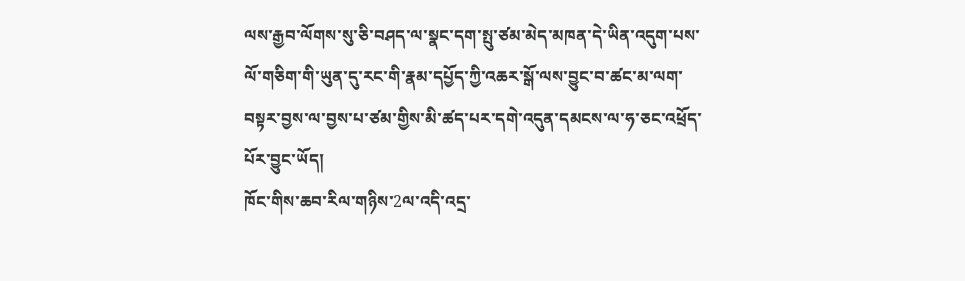ལས་རྒྱབ་ལོགས་སུ་ཅི་བཤད་ལ་སྣང་དག་སྤུ་ཙམ་མེད་མཁན་དེ་ཡིན་འདུག་པས་ལོ་གཅིག་གི་ཡུན་དུ་རང་གི་རྣམ་དཔྱོད་ཀྱི་འཆར་སྒོ་ལས་བྱུང་བ་ཚང་མ་ལག་བསྟར་བྱས་ལ་བྱས་པ་ཙམ་གྱིས་མི་ཚད་པར་དགེ་འདུན་དམངས་ལ་ཧ་ཅང་འཕྲོད་པོར་བྱུང་ཡོད།
ཁོང་གིས་ཆབ་རིལ་གཉིས་2ལ་འདི་འདྲ་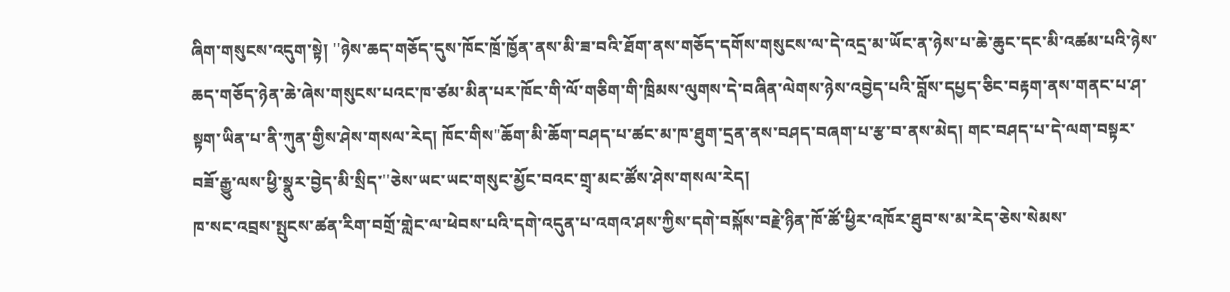ཞིག་གསུངས་འདུག་སྟེ། ''ཉེས་ཆད་གཅོད་དུས་ཁོང་ཁྲོ་ཁྱོན་ནས་མི་ཟ་བའི་ཐོག་ནས་གཅོད་དགོས་གསུངས་ལ་དེ་འདྲ་མ་ཡོང་ན་ཉེས་པ་ཆེ་ཆུང་དང་མི་འཚམ་པའི་ཉེས་ཆད་གཅོད་ཉེན་ཆེ་ཞེས་གསུངས་པའང་ཁ་ཙམ་མིན་པར་ཁོང་གི་ལོ་གཅིག་གི་ཁྲིམས་ལུགས་དེ་བཞིན་ལེགས་ཉེས་འབྱེད་པའི་བློས་དཔྱད་ཅིང་བརྟག་ནས་གནང་པ་ཤ་སྟག་ཡིན་པ་ནི་ཀུན་གྱིས་ཤེས་གསལ་རེད། ཁོང་གིས"ཆོག་མི་ཆོག་བཤད་པ་ཚང་མ་ཁ་ཐུག་དྲན་ནས་བཤད་བཞག་པ་རྩ་བ་ནས་མེད། གང་བཤད་པ་དེ་ལག་བསྟར་བཟོ་རྒྱུ་ལས་ཕྱི་སྣུར་བྱེད་མི་སྲིད་''ཅེས་ཡང་ཡང་གསུང་མྱོང་བའང་གྲྭ་མང་ཚོས་ཤེས་གསལ་རེད།
ཁ་སང་འབྲས་སྤུངས་ཚན་རིག་བགྲོ་གླེང་ལ་ཕེབས་པའི་དགེ་འདུན་པ་འགའ་ཤས་ཀྱིས་དགེ་བསྐོས་བརྗེ་ཉིན་ཁོ་ཚོ་ཕྱིར་འཁོར་ཐུབ་ས་མ་རེད་ཅེས་སེམས་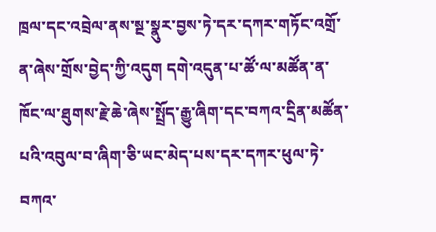ཁྲལ་དང་འབྲེལ་ནས་སྔ་སྣུར་བྱས་ཏེ་དར་དཀར་གཏོང་འགྲོ་ན་ཞེས་གྲོས་བྱེད་ཀྱི་འདུག དགེ་འདུན་པ་ཚོ་ལ་མཚོན་ན་ཁོང་ལ་ཐུགས་རྗེ་ཆེ་ཞེས་སྤྲོད་རྒྱུ་ཞིག་དང་བཀའ་དྲིན་མཚོན་པའི་འབུལ་བ་ཞིག་ཅི་ཡང་མེད་པས་དར་དཀར་ཕུལ་ཏེ་བཀའ་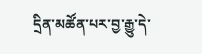དྲིན་མཚོན་པར་བྱ་རྒྱུ་དེ་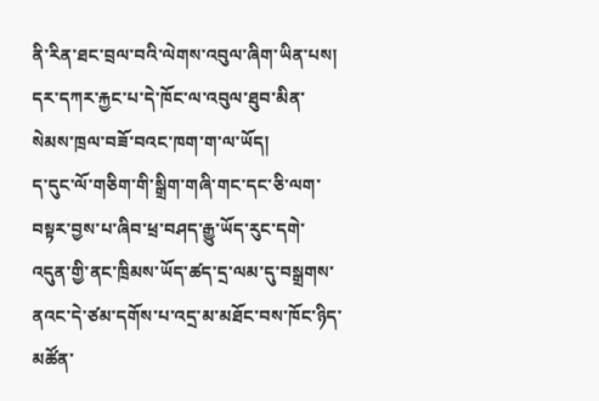ནི་རིན་ཐང་བྲལ་བའི་ལེགས་འབུལ་ཞིག་ཡིན་པས། དར་དཀར་རྐྱང་པ་དེ་ཁོང་ལ་འབུལ་ཐུབ་མིན་སེམས་ཁྲལ་བཟོ་བའང་ཁག་ག་ལ་ཡོད།
ད་དུང་ལོ་གཅིག་གི་སྒྲིག་གཞི་གང་དང་ཅི་ལག་བསྟར་བྱས་པ་ཞིབ་ཕྲ་བཤད་རྒྱུ་ཡོད་རུང་དགེ་འདུན་གྱི་ནང་ཁྲིམས་ཡོད་ཚད་དྲ་ལམ་དུ་བསྒྲགས་ནའང་དེ་ཙམ་དགོས་པ་འདྲ་མ་མཐོང་བས་ཁོང་ཉིད་མཚོན་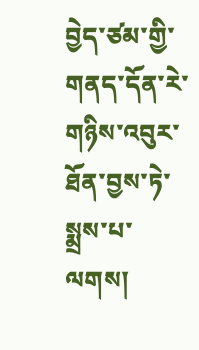བྱེད་ཙམ་གྱི་གནད་དོན་རེ་གཉིས་འབུར་ཐོན་བྱས་ཏེ་སྨྲས་པ་ལགས།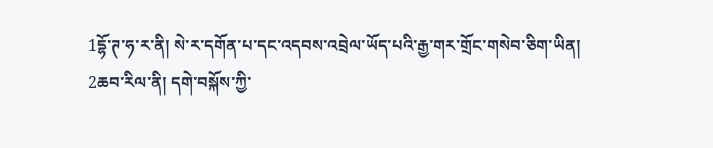1དྷོ་ཊ་ཧ་ར་ནི། སེ་ར་དགོན་པ་དང་འདབས་འབྲེལ་ཡོད་པའི་རྒྱ་གར་གྲོང་གསེབ་ཅིག་ཡིན།
2ཆབ་རིལ་ནི། དགེ་བསྐོས་ཀྱི་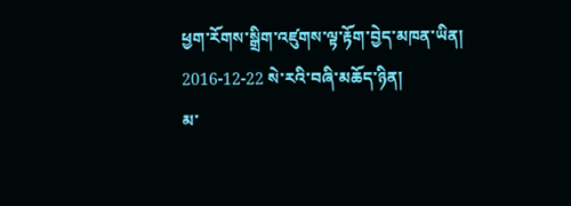ཕྱག་རོགས་སྒྲིག་འཛུགས་ལྟ་རྟོག་བྱེད་མཁན་ཡིན།
2016-12-22 སེ་རའི་བཞི་མཆོད་ཉིན།
མ་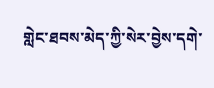གླེང་ཐབས་མེད་ཀྱི་སེར་བྱེས་དགེ་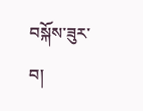བསྐོས་ཟུར་བ།